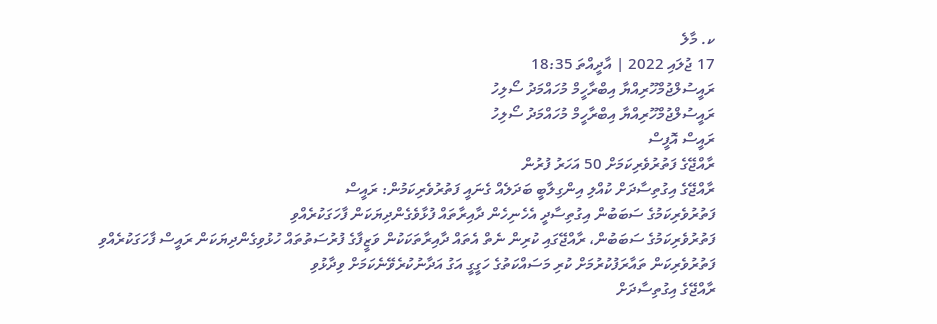ކ. މާލެ
17 ޖުލައި 2022 | އާދީއްތަ 18:35
ރައީސުލްޖުމްހޫރިއްޔާ އިބްރާހީމް މުހައްމަދު ސޯލިހު
ރައީސުލްޖުމްހޫރިއްޔާ އިބްރާހީމް މުހައްމަދު ސޯލިހު
ރައީސް އޮފީސް
ރާއްޖޭގެ ފަތުރުވެރިކަމަށް 50 އަހަރު ފުރުން
ރާއްޖޭގެ އިގުތިސާދަށް ކުއްލި އިންގިލާބީ ބަދަލެއް ގެނައީ ފަތުރުވެރިކަމުން: ރައީސް
ފަތުރުވެރިކަމުގެ ސަބަބުން އިގުތިސާދީ އެހެނިހެން ދާއިރާތައް ފުޅާވެގެންދިޔަކަން ފާހަގަކުރެއްވި
ފަތުރުވެރިކަމުގެ ސަބަބުން، ރާއްޖޭގައި ކުރިން ނެތް އެތައް ދާއިރާތަކަކުން ވަޒީފާގެ ފުރުސަތުތައް ހުޅުވިގެންދިޔަކަން ރައީސް ފާހަގަކުރެއްވި
ފަތުރުވެރިކަން ތައާރަފުކުރުމަށް ކުރި މަސައްކަތުގެ ހަގީގީ އަގު އަދާނުކުރެވޭނެކަމަށް ވިދާޅުވި
ރާއްޖޭގެ އިގުތިސާދަށް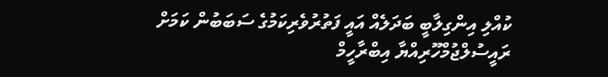ކުއްލި އިންގިލާބީ ބަދަލެއް އައީ ފަތުރުވެރިކަމުގެ ސަބަބުން ކަމަށް ރައީސުލްޖުމްހޫރިއްޔާ އިބްރާހީމް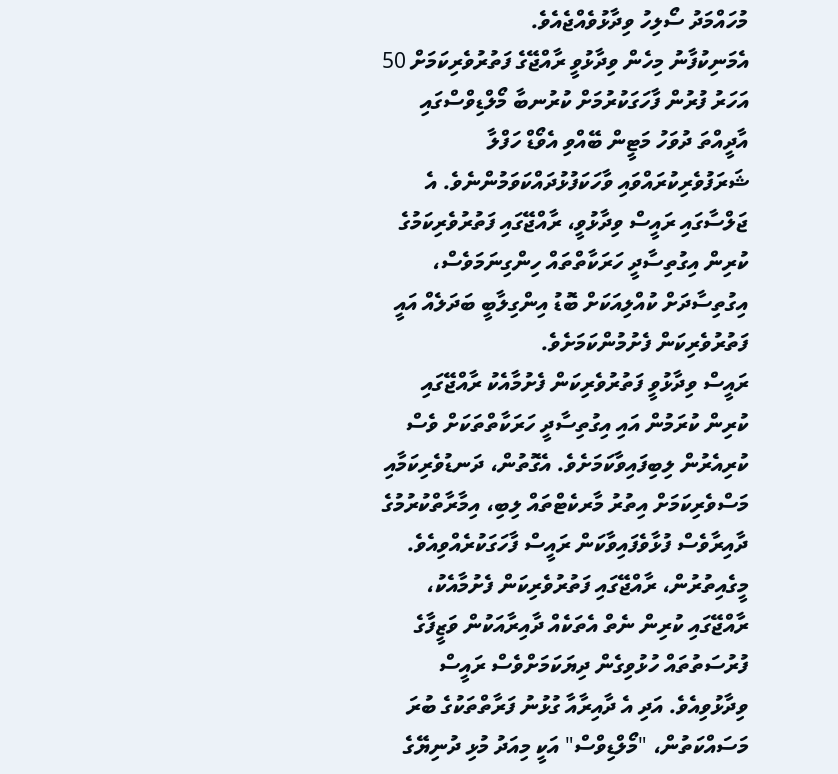މުހައްމަދު ސޯލިހު ވިދާޅުވެއްޖެއެވެ.
އެމަނިކުފާނު މިހެން ވިދާޅުވީ ރާއްޖޭގެ ފަތުރުވެރިކަމަށް 50 އަހަރު ފުރުން ފާހަގަކުރުމަށް ކުރުނބާ މޯލްޑިވްސްގައި އާދީއްތަ ދުވަހު މަޓީން ބޭއްވި އެވޯޑް ހަފްލާ ޝަރަފުވެރިކުރައްވައި ވާހަކަފުޅުދައްކަވަމުންނެވެ. އެ ޖަލްސާގައި ރައީސް ވިދާޅުވީ، ރާއްޖޭގައި ފަތުރުވެރިކަމުގެ ކުރިން އިގުތިސާދީ ހަރަކާތްތައް ހިންގިނަމަވެސް، އިގުތިސާދަށް ކުއްލިއަކަށް ބޮޑު އިންގިލާބީ ބަދަލެއް އައީ ފަތުރުވެރިކަން ފެށުމުންކަމަށެވެ.
ރައީސް ވިދާޅުވީ ފަތުރުވެރިކަން ފެށުމާއެކު ރާއްޖޭގައި ކުރިން ކުރަމުން އައި އިގުތިސާދީ ހަރަކާތްތަކަށް ވެސް ކުރިއެރުން ލިބިފައިވާކަމަށެވެ. އެގޮތުން، ދަނޑުވެރިކަމާއި މަސްވެރިކަމަށް އިތުރު މާރކެޓްތައް ލިބި، އިމާރާތްކުރުމުގެ ދާއިރާވެސް ފުޅާވެފައިވާކަން ރައީސް ފާހަގަކުރެއްވިއެވެ.
މީގެއިތުރުން، ރާއްޖޭގައި ފަތުރުވެރިކަން ފެށުމާއެކު، ރާއްޖޭގައި ކުރިން ނެތް އެތަކެއް ދާއިރާއަކުން ވަޒީފާގެ ފުރުސަތުތައް ހުޅުވިގެން ދިޔަކަމަށްވެސް ރައީސް ވިދާޅުވިއެވެ. އަދި އެ ދާއިރާއާ ގުޅުނު ފަރާތްތަކުގެ ބުރަ މަސައްކަތުން، "މޯލްޑިވްސް" އަކީ މިއަދު މުޅި ދުނިޔޭގެ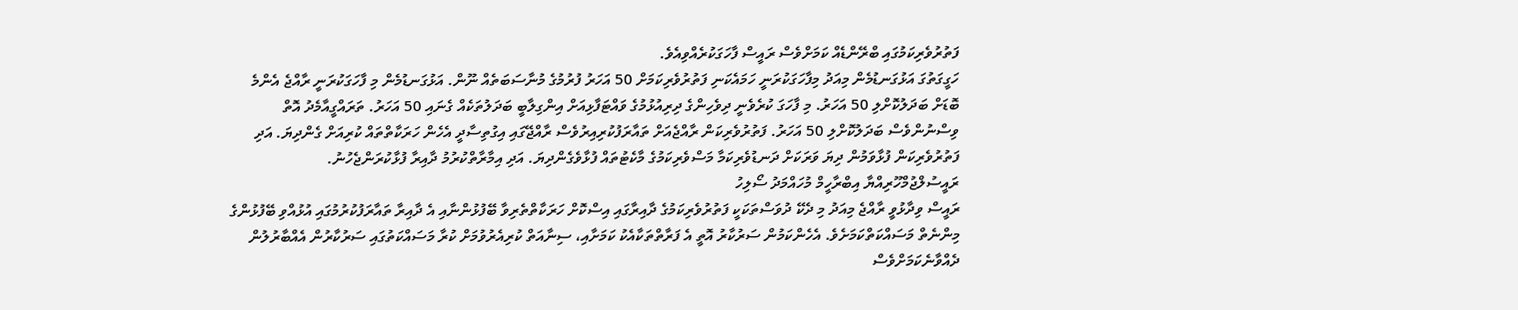ފަތުރުވެރިކަމުގައި ބްރޭންޑެއް ކަމަށްވެސް ރައީސް ފާހަގަކުރެއްވިއެވެ.
ހަގީގަތުގަ އަޅުގަނޑުމެން މިއަދު މިފާހަގަކުރަނީ ހަމައެކަނި ފަތުރުވެރިކަމަށް 50 އަހަރު ފުރުމުގެ މުނާސަބަތެއް ނޫން. އަޅުގަނޑުމެން މި ފާހަގަކުރަނީ ރާއްޖެ އެންމެ ބޮޑަށް ބަދަލުކޮށްލި 50 އަހަރު. މި ފާހަގަ ކުރެވެނީ ދިވެހިންގެ ދިރިއުޅުމުގެ ވައްޓަފާޅިއަށް އިންގިލާބީ ބަދަލުތަކެއް ގެނައި 50 އަހަރު. ތަރައްގީއާމެދު އޮތް ވިސްނުންވެސް ބަދަލުކޮށްލި 50 އަހަރު. ފަތުރުވެރިކަން ރާއްޖެއަށް ތައާރަފުކުރިއިރުވެސް ރާއްޖޭގައި އިގުތިސާދީ އެހެން ހަރަކާތްތައް ކުރިއަށް ގެންދިޔަ. އަދި ފަތުރުވެރިކަން ފުޅާވަމުން ދިޔަ ވަރަކަށް ދަނޑުވެރިކަމާ މަސްވެރިކަމުގެ މާކެޓުތައް ފުޅާވެގެންދިޔަ. އަދި އިމާރާތްކުރުމު ދާއިރާ ފުޅާކުރަންޖެހުނު.
ރައީސުލްޖުމްހޫރިއްޔާ އިބްރާހީމް މުހައްމަދު ސޯލިހު
ރައީސް ވިދާޅުވީ ރާއްޖެ މިއަދު މި ދެކޭ ދުވަސްތަކަކީ ފަތުރުވެރިކަމުގެ ދާއިރާގައި އިސްކޮށް ހަރަކާތްތެރިވާ ބޭފުޅުންނާއި އެ ދާއިރާ ތައާރަފުކުރުމުގައި އުޅުއްވި ބޭފުޅުންގެ މިންނެތް މަސައްކަތްކަމަށެވެ. އެހެންކަމުން ސަރުކާރު އޮތީ އެ ފަރާތްތަކާއެކު ކަމަށާއި، ސިނާއަތް ކުރިއެރުވުމަށް ކުރާ މަސައްކަތުގައި ސަރުކާރުން އެއްބާރުލުން ދެއްވާނެކަމަށްވެސް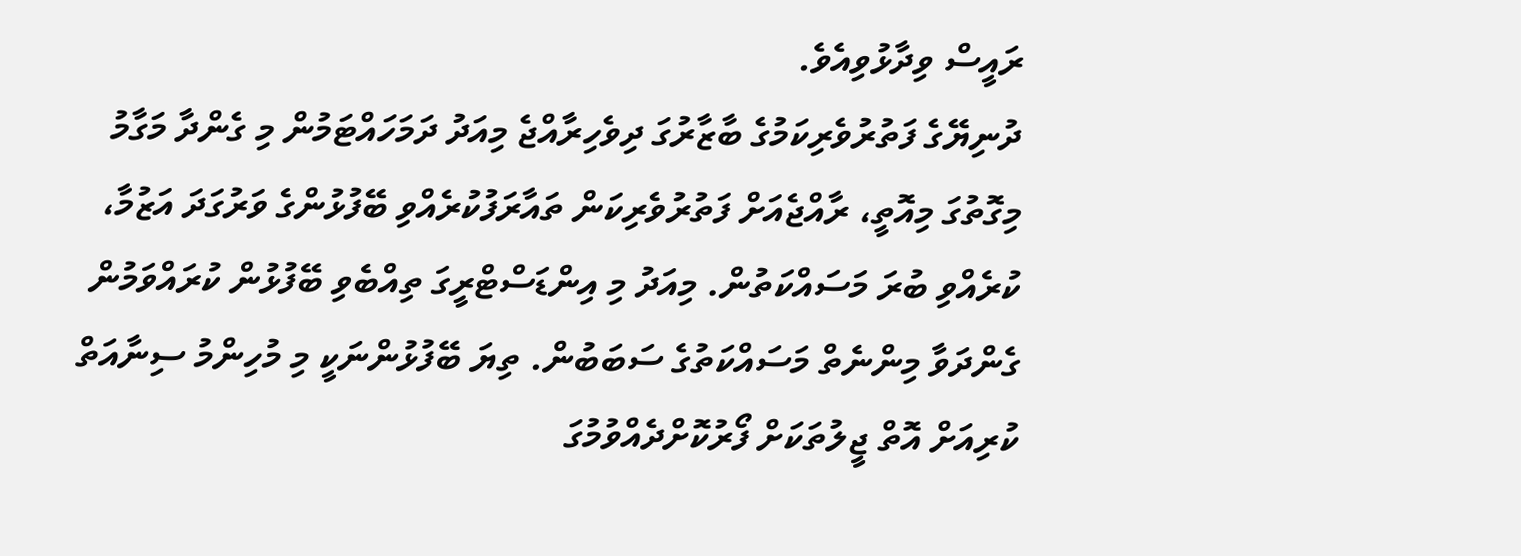ރައީސް ވިދާޅުވިއެވެ.
ދުނިޔޭގެ ފަތުރުވެރިކަމުގެ ބާޒާރުގަ ދިވެހިރާއްޖެ މިއަދު ދަމަހައްޓަމުން މި ގެންދާ މަގާމު މިގޮތުގަ މިއޮތީ، ރާއްޖެއަށް ފަތުރުވެރިކަން ތައާރަފުކުރެއްވި ބޭފުޅުންގެ ވަރުގަދަ އަޒުމާ، ކުރެއްވި ބުރަ މަސައްކަތުން. މިއަދު މި އިންޑަސްޓްރީގަ ތިއްބެވި ބޭފުޅުން ކުރައްވަމުން ގެންދަވާ މިންނެތް މަސައްކަތުގެ ސަބަބުން. ތިޔަ ބޭފުޅުންނަކީ މި މުހިންމު ސިނާއަތް ކުރިއަށް އޮތް ޖީލުތަކަށް ފޯރުކޮށްދެއްވުމުގަ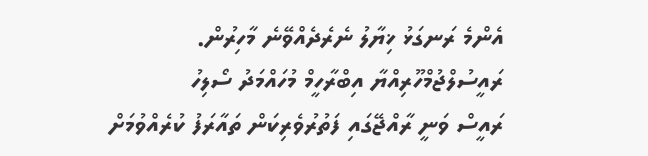އެންމެ ރަނގަޅު ޚިޔާލު ނެރެދެއްވޭނެ މާހިރުން.
ރައީސުލްޖުމްހޫރިއްޔާ އިބްރާހީމް މުހައްމަދު ސޯލިހު
ރައީސް ވަނީ ރާއްޖޭގައި ފަތުރުވެރިކަން ތައާރަފު ކުރެއްވުމަށް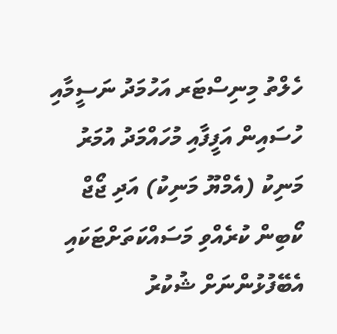ހެލްތު މިނިސްޓަރ އަހުމަދު ނަސީމާއި ހުސައިން އަފީފާއި މުހައްމަދު އުމަރު މަނިކު (އެމްޔޫ މަނިކު) އަދި ޖޯޖް ކޯބިން ކުރެއްވި މަސައްކަތަށްޓަކައި އެބޭފުޅުންނަށް ޝުކުރު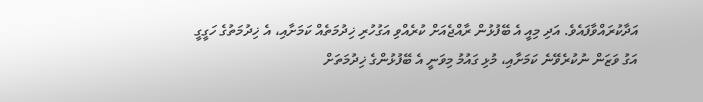އަދާކުރައްވާފައެވެ. އަދި މިއީ އެ ބޭފުޅުން ރާއްޖެއަށް ކުރެއްވި އަގުހުރި ޚިދުމަތެއް ކަމަށާއި، އެ ޚިދުމަތުގެ ހަގީގީ އަގު ވަޒަން ނުކުރެވޭނެ ކަމަށާއި، މުޅި ގައުމު މިވަނީ އެ ބޭފުޅުންގެ ޚިދުމަތަށް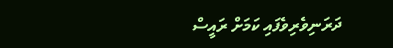ދަރަނިވެރިވެފައި ކަމަށް ރައީސް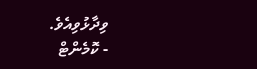ވިދާޅުވިއެވެ.
- ކޮމެންޓް